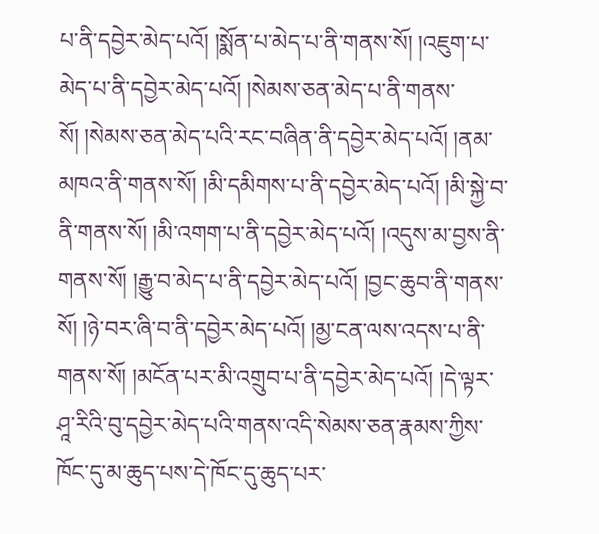པ་ནི་དབྱེར་མེད་པའོ། །སྨོན་པ་མེད་པ་ནི་གནས་སོ། །འཇུག་པ་མེད་པ་ནི་དབྱེར་མེད་པའོ། །སེམས་ཅན་མེད་པ་ནི་གནས་སོ། །སེམས་ཅན་མེད་པའི་རང་བཞིན་ནི་དབྱེར་མེད་པའོ། །ནམ་མཁའ་ནི་གནས་སོ། །མི་དམིགས་པ་ནི་དབྱེར་མེད་པའོ། །མི་སྐྱེ་བ་ནི་གནས་སོ། །མི་འགག་པ་ནི་དབྱེར་མེད་པའོ། །འདུས་མ་བྱས་ནི་གནས་སོ། །རྒྱུ་བ་མེད་པ་ནི་དབྱེར་མེད་པའོ། །བྱང་ཆུབ་ནི་གནས་སོ། །ཉེ་བར་ཞི་བ་ནི་དབྱེར་མེད་པའོ། །མྱ་ངན་ལས་འདས་པ་ནི་གནས་སོ། །མངོན་པར་མི་འགྲུབ་པ་ནི་དབྱེར་མེད་པའོ། །དེ་ལྟར་ཤཱ་རིའི་བུ་དབྱེར་མེད་པའི་གནས་འདི་སེམས་ཅན་རྣམས་ཀྱིས་ཁོང་དུ་མ་ཆུད་པས་དེ་ཁོང་དུ་ཆུད་པར་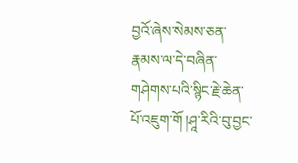བྱའོ་ཞེས་སེམས་ཅན་རྣམས་ལ་དེ་བཞིན་གཤེགས་པའི་སྙིང་རྗེ་ཆེན་པོ་འཇུག་གོ །ཤཱ་རིའི་བུ་བྱང་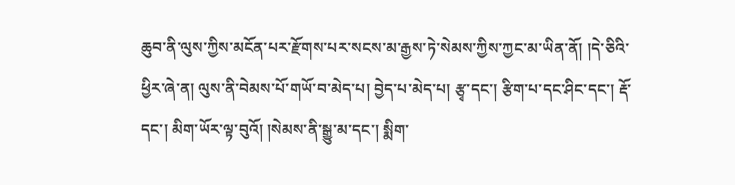ཆུབ་ནི་ལུས་ཀྱིས་མངོན་པར་རྫོགས་པར་སངས་མ་རྒྱས་ཏེ་སེམས་ཀྱིས་ཀྱང་མ་ཡིན་ནོ། །དེ་ཅིའི་ཕྱིར་ཞེ་ན། ལུས་ནི་བེམས་པོ་གཡོ་བ་མེད་པ། བྱེད་པ་མེད་པ། རྩྭ་དང་། རྩིག་པ་དང་ཤིང་དང་། རྡོ་དང་། མིག་ཡོར་ལྟ་བུའོ། །སེམས་ནི་སྒྱུ་མ་དང་། སྨིག་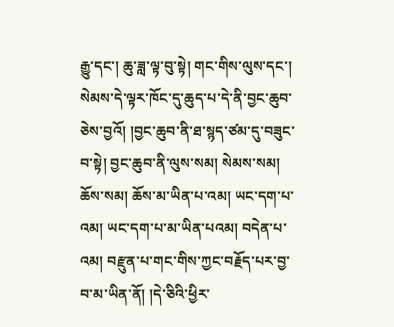རྒྱུ་དང་། ཆུ་ཟླ་ལྟ་བུ་སྟེ། གང་གིས་ལུས་དང་། སེམས་དེ་ལྟར་ཁོང་དུ་ཆུད་པ་དེ་ནི་བྱང་ཆུབ་ཅེས་བྱའོ། །བྱང་ཆུབ་ནི་ཐ་སྙད་ཙམ་དུ་བཟུང་བ་སྟེ། བྱང་ཆུབ་ནི་ལུས་སམ། སེམས་སམ། ཆོས་སམ། ཆོས་མ་ཡིན་པ་འམ། ཡང་དག་པ་འམ། ཡང་དག་པ་མ་ཡིན་པའམ། བདེན་པ་འམ། བརྫུན་པ་གང་གིས་ཀྱང་བརྗོད་པར་བྱ་བ་མ་ཡིན་ནོ། །དེ་ཅིའི་ཕྱིར་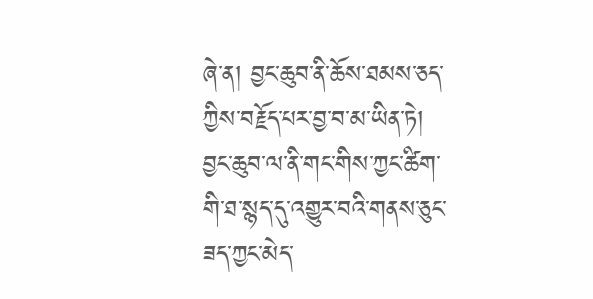ཞེ་ན། བྱང་ཆུབ་ནི་ཆོས་ཐམས་ཅད་ཀྱིས་བརྗོད་པར་བྱ་བ་མ་ཡིན་ཏེ། བྱང་ཆུབ་ལ་ནི་གང་གིས་ཀྱང་ཚིག་གི་ཐ་སྙད་དུ་འགྱུར་བའི་གནས་ཅུང་ཟད་ཀྱང་མེད་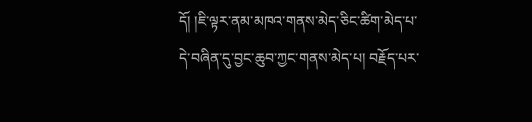དོ། །ཇི་ལྟར་ནམ་མཁའ་གནས་མེད་ཅིང་ཚིག་མེད་པ་དེ་བཞིན་དུ་བྱང་ཆུབ་ཀྱང་གནས་མེད་པ། བརྗོད་པར་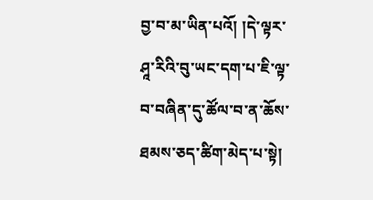བྱ་བ་མ་ཡིན་པའོ། །དེ་ལྟར་ཤཱ་རིའི་བུ་ཡང་དག་པ་ཇི་ལྟ་བ་བཞིན་དུ་ཚོལ་བ་ན་ཆོས་ཐམས་ཅད་ཚིག་མེད་པ་སྟེ།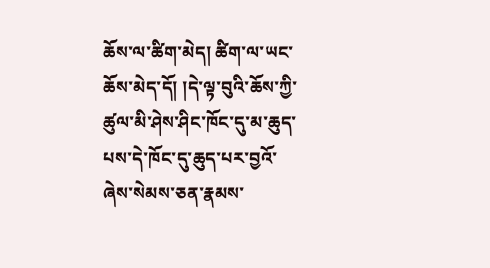ཆོས་ལ་ཚིག་མེད། ཚིག་ལ་ཡང་ཆོས་མེད་དོ། །དེ་ལྟ་བུའི་ཆོས་ཀྱི་ཚུལ་མི་ཤེས་ཤིང་ཁོང་དུ་མ་ཆུད་པས་དེ་ཁོང་དུ་ཆུད་པར་བྱའོ་ཞེས་སེམས་ཅན་རྣམས་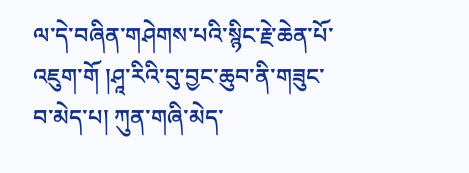ལ་དེ་བཞིན་གཤེགས་པའི་སྙིང་རྗེ་ཆེན་པོ་འཇུག་གོ །ཤཱ་རིའི་བུ་བྱང་ཆུབ་ནི་གཟུང་བ་མེད་པ། ཀུན་གཞི་མེད་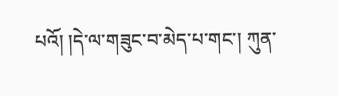པའོ། །དེ་ལ་གཟུང་བ་མེད་པ་གང་། ཀུན་